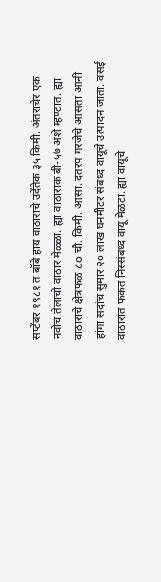सप्टेंबर १९८१ त बॉबे हाय वाठाराचे उदेंतेक ३५ किमी. अंतराचेर एक नवोच तेलाचो वाठार मेळ्ळा. ह्या वाठाराक बी-५७ अशे म्हण्टात. ह्या वाठाराचे क्षेत्रफळ ८o चौ. किमी. आसा. दतरप गरजेचे आसता आनी हांगा सदांच सुमार २० लाख घनमीटर संबध्द वायूचे उत्पादन जाता. वसई वाठारांत फकत निस्संबध्द वायू मेळटा. ह्या वायूचे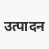उत्पादन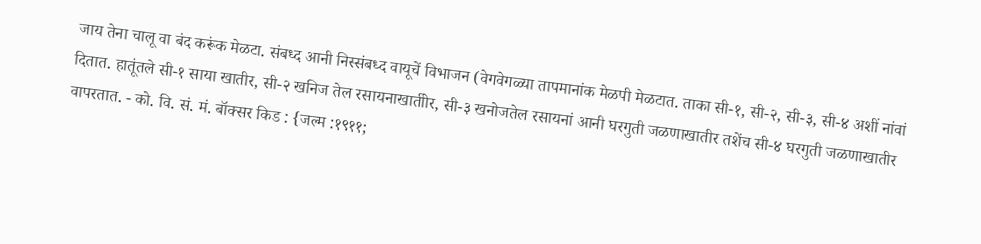जाय तेना चालू वा बंद करूंक मेळटा. संबध्द आनी निस्संबध्द वायूचें विभाजन (वेगवेगळ्या तापमानांक मेळपी मेळटात. ताका सी-१, सी-२, सी-३, सी-४ अशीं नांवां दितात. हातूंतले सी-१ साया खातीर, सी-२ खनिज तेल रसायनाखातीोर, सी-३ खनोजतेल रसायनां आनी घरगुती जळणाखातीर तशेंच सी-४ घरगुती जळणाखातीर वापरतात. - को. वि. सं. मं. बॉक्सर किड : {जल्म :१९११;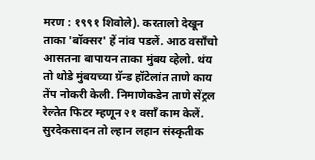मरण : १९९१ शिवोले). करतालो देखून ताका 'बॉक्सर' हें नांव पडलें. आठ वसाँचो आसतना बापायन ताका मुंबय व्हेलो. थंय तो थोडे मुंबयच्या ग्रॅन्ड हॉटेलांत ताणे काय तेंप नोकरी केली. निमाणेकडेन ताणे सेंट्रल रेल्तेत फिटर म्हणून २१ वसाँ काम केलें. सुरदेकसादन तो ल्हान लहान संस्कृतीक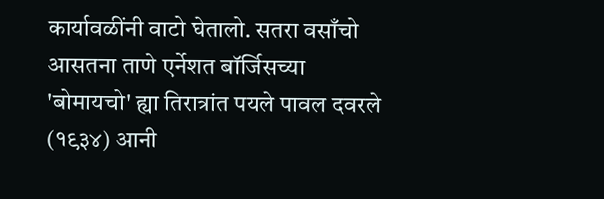कार्यावळींनी वाटो घेतालो. सतरा वसाँचो आसतना ताणे एर्नेशत बॉर्जिसच्या 'बोमायचो' ह्या तिरात्रांत पयले पावल दवरले (१९३४) आनी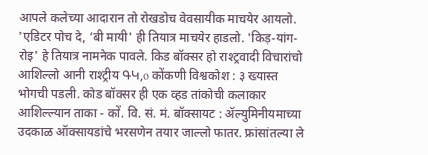आपले कलेच्या आदारान तो रोखडोच वेवसायीक माचयेर आयलो. 'एडिटर पोच दे, ‘बी मायी' ही तियात्र माचयेर हाडलो. 'किड़-यांग-रोइ' हे तियात्र नामनेक पावले. किड बॉक्सर हो राश्ट्रवादी विचारांचो आशिल्लो आनी राश्ट्रीय ԳԿ,o कोंकणी विश्वकोश : ३ ख्यास्त भोगची पडली. कोड बॉक्सर ही एक व्हड तांकोची कलाकार आशिल्ल्यान ताका - कों. वि. सं. मं. बॉक्सायट : ॲल्युमिनीयमाच्या उदकाळ ऑक्सायडांचे भरसणेन तयार जाल्लो फातर. फ्रांसांतल्या ले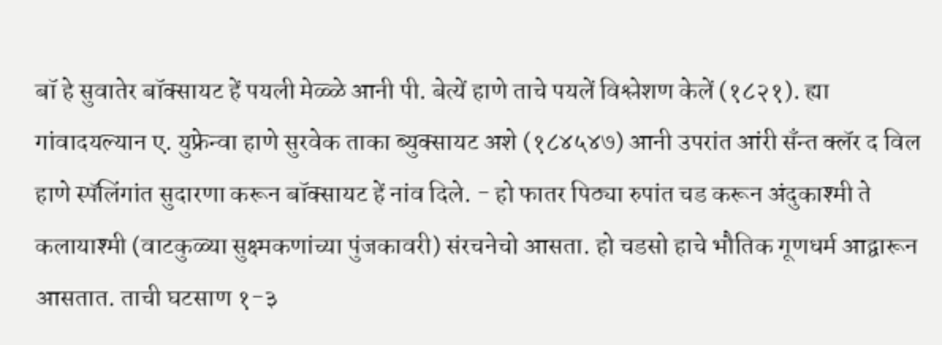बॉ हे सुवातेर बॉक्सायट हें पयली मेळ्ळे आनी पी. बेत्यें हाणे ताचे पयलें विश्लेशण केलें (१८२१). ह्या गांवादयल्यान ए. युफ्रेन्वा हाणे सुरवेक ताका ब्युक्सायट अशे (१८४५४७) आनी उपरांत आंरी सँन्त क्लॅर द विल हाणे स्पॅलिंगांत सुदारणा करून बॉक्सायट हें नांव दिले. - हो फातर पिठ्या रुपांत चड करून अंदुकाश्मी ते कलायाश्मी (वाटकुळ्या सुक्ष्मकणांच्या पुंजकावरी) संरचनेचो आसता. हो चडसो हाचे भौतिक गूणधर्म आद्वारून आसतात. ताची घटसाण १-३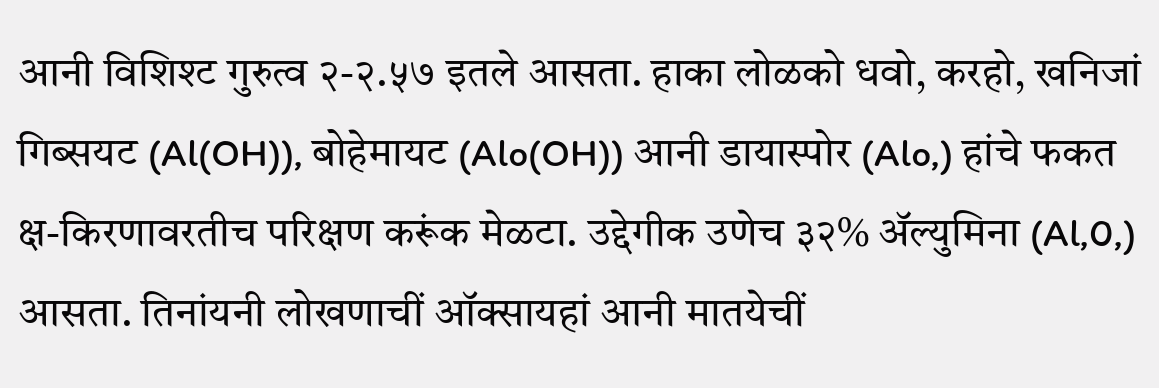आनी विशिश्ट गुरुत्व २-२.५७ इतले आसता. हाका लोळको धवो, करहो, खनिजां गिब्सयट (Al(OH)), बोहेमायट (Alo(OH)) आनी डायास्पोर (Alo,) हांचे फकत क्ष-किरणावरतीच परिक्षण करूंक मेळटा. उद्देगीक उणेच ३२% ॲल्युमिना (Al,0,) आसता. तिनांयनी लोखणाचीं ऑक्सायहां आनी मातयेचीं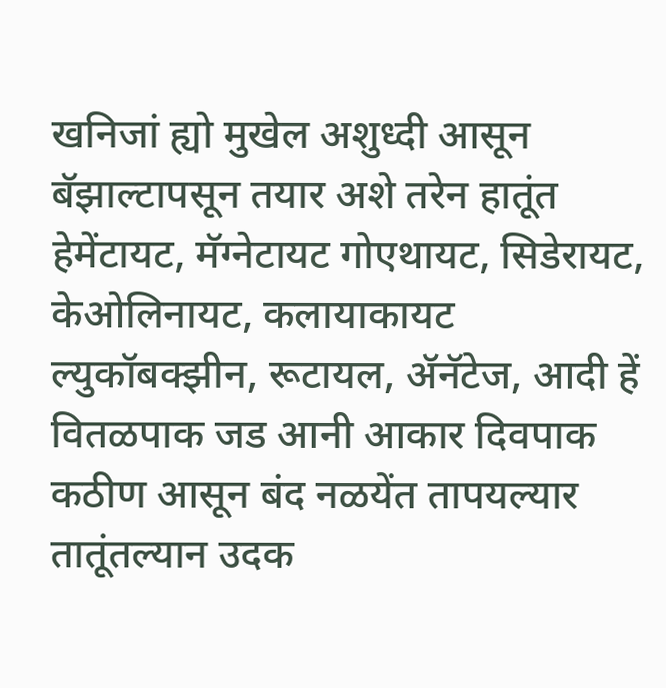खनिजां ह्यो मुखेल अशुध्दी आसून बॅझाल्टापसून तयार अशे तरेन हातूंत हेमेंटायट, मॅग्नेटायट गोएथायट, सिडेरायट, केओलिनायट, कलायाकायट ल्युकॉबक्झीन, रूटायल, ॲनॅटेज, आदी हें वितळपाक जड आनी आकार दिवपाक कठीण आसून बंद नळयेंत तापयल्यार तातूंतल्यान उदक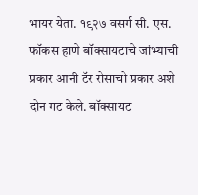भायर येता. १९२७ वसर्ग सी. एस. फॉकस हाणे बॉक्सायटाचे जांभ्याची प्रकार आनी टॅर रोसाचो प्रकार अशे दोन गट केले. बॉक्सायट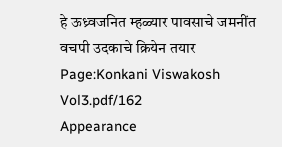हे ऊध्र्वजनित म्हळ्यार पावसाचे जमनींत वचपी उदकाचे क्रियेन तयार
Page:Konkani Viswakosh Vol3.pdf/162
Appearance